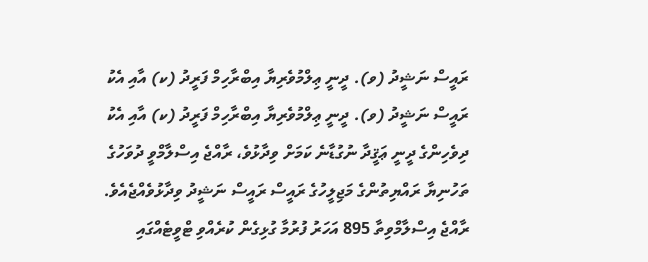ރައީސް ނަޝީދު (ވ). ދީނީ ޢިލްމުވެރިޔާ އިބްރާހިމް ފަރީދު (ކ) އާއި އެކު
ރައީސް ނަޝީދު (ވ). ދީނީ ޢިލްމުވެރިޔާ އިބްރާހިމް ފަރީދު (ކ) އާއި އެކު
ދިވެހިންގެ ދީނީ ޢަޤީދާ ނުގުޑާނެ ކަމަށް ވިދާޅުވެ، ރާއްޖެ އިސްލާމްވީ ދުވަހުގެ ތަހުނިޔާ ރައްޔިތުންގެ މަޖިލީހުގެ ރައީސް ރައީސް ނަޝީދު ވިދާޅުވެއްޖެއެވެ.
ރާއްޖެ އިސްލާމްވިތާ 895 އަހަރު ފުރުމާ ގުޅިގެން ކުރެއްވި ޓްވީޓެއްގައި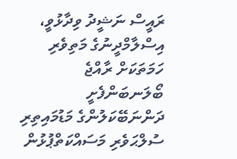ރައީސް ނަޝީދު ވިދާޅުވީ، އިސްލާމްދީނުގެ މަތިވެރި ހަމަތަކަށް ރާއްޖެ ބޯލަނބަންފެށީ ދަންނަބޭކަލުންގެ މަޑުމައިތިރި ސުލްޙަވެރި މަސައްކަތްޕުޅުން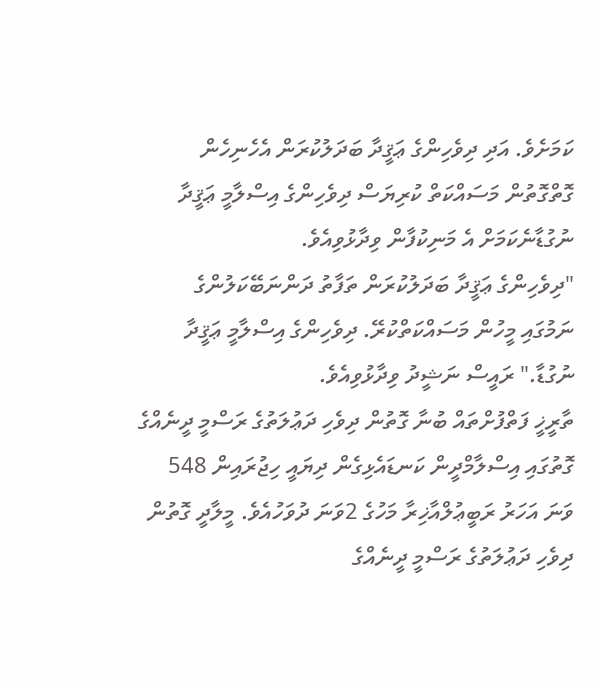ކަމަށެވެ. އަދި ދިވެހިންގެ ޢަޤީދާ ބަދަލުކުރަން އެހެނިހެން ގޮތްގޮތުން މަސައްކަތް ކުރިޔަސް ދިވެހިންގެ އިސްލާމީ ޢަޤީދާ ނުގުޑާނެކަމަށް އެ މަނިކުފާން ވިދާޅުވިއެވެ.
"ދިވެހިންގެ ޢަޤީދާ ބަދަލުކުރަން ތަފާތު ދަންނަބޭކަލުންގެ ނަމުގައި މީހުން މަސައްކަތްކުރޭ. ދިވެހިންގެ އިސްލާމީ ޢަޤީދާ ނުގުޑާ." ރައީސް ނަޝީދު ވިދާޅުވިއެވެ.
ތާރީޚީ ފަތްފުށްތައް ބުނާ ގޮތުން ދިވެހި ދަޢުލަތުގެ ރަސްމީ ދީނެއްގެ ގޮތުގައި އިސްލާމްދީން ކަނޑައެޅިގެން ދިޔައީ ހިޖުރައިން 548 ވަނަ އަހަރު ރަބީޢުލްއާޚިރާ މަހުގެ 2ވަނަ ދުވަހުއެވެ. މީލާދީ ގޮތުން ދިވެހި ދަޢުލަތުގެ ރަސްމީ ދީނެއްގެ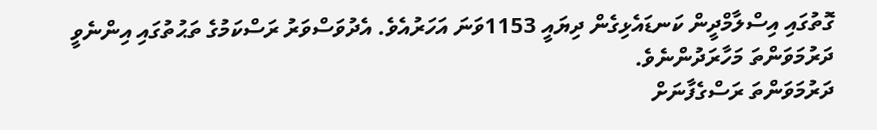ގޮތުގައި އިސްލާމްދީން ކަނޑައެޅިގެން ދިޔައީ 1153ވަނަ އަހަރުއެވެ. އެދުވަސްވަރު ރަސްކަމުގެ ތަޙުތުގައި އިންނެވީ ދަރުމަވަންތަ މަހާރަދުންނެވެ.
ދަރުމަވަންތަ ރަސްގެފާނަށް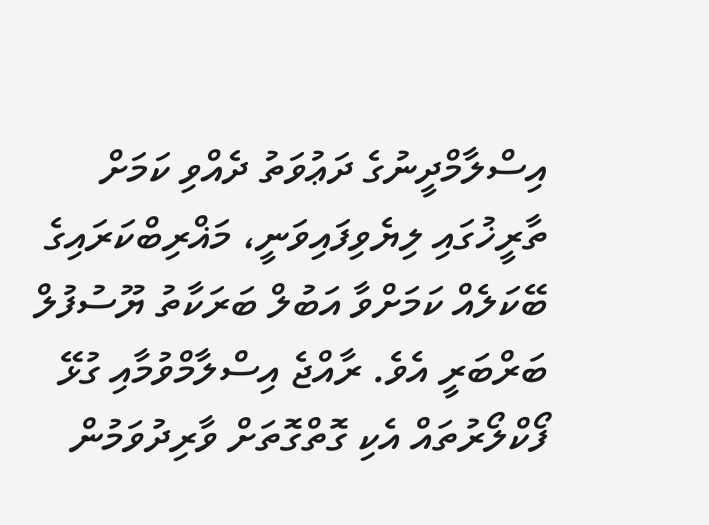އިސްލާމްދީނުގެ ދަޢުވަތު ދެއްވި ކަމަށް ތާރީޚުގައި ލިޔެވިފައިވަނީ، މަޣްރިބްކަރައިގެ ބޭކަލެއް ކަމަށްވާ އަބުލް ބަރަކާތު ޔޫސުފުލް ބަރްބަރީ އެވެ. ރާއްޖެ އިސްލާމްވުމާއި ގުޅޭ ފޯކްލޯރުތައް އެކި ގޮތްގޮތަށް ވާރިދުވަމުން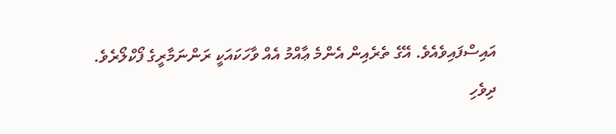އައިސްފައިވެއެވެ. އޭގެ ތެރެއިން އެންމެ ޢާއްމު އެއް ވާހަކައަކީ ރަންނަމާރީގެ ފޯކްލޯރެވެ.
ދިވެހި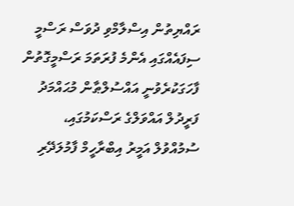ރައްޔިތުން އިސްލާމްވި ދުވަސް ރަސްމީ ސިފައެއްގައި އެންމެ ފުރަތަމަ ރަސްމީގޮތުން ފާހަގަކުރެވުނީ އައްސުލްޠާން މުޙައްމަދު ފަރީދުލް އައްވަލްގެ ރަސްކަމުގައި، ސުމުއްވުލް އަމީރު އިބްރާހީމް ފާމުލަދޭރި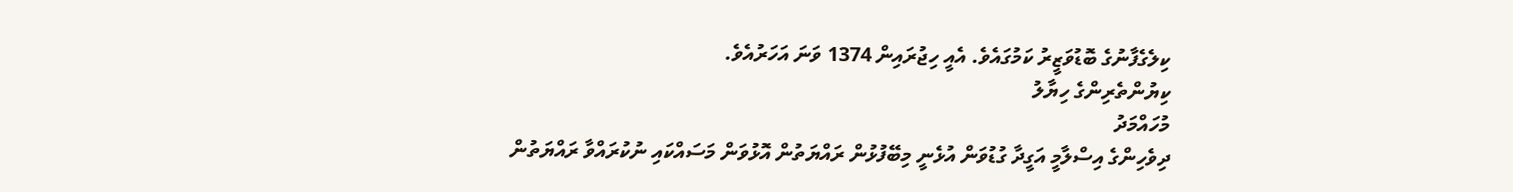ކިލެގެފާނުގެ ބޮޑުވަޒީރު ކަމުގައެވެ. އެއީ ހިޖުރައިން 1374 ވަނަ އަހަރުއެވެ.
ކިޔުންތެރިންގެ ހިޔާލު
މުހައްމަދު
ދިވެހިންގެ އިސްލާމީ އަގީދާ ގުޑުވަން އުޅެނީ މިބޭފުޅުން ރައްޔަތުން އޮޅުވަން މަސައްކައި ނުކުރައްވާ ރައްޔަތުން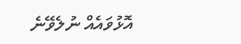އޮޅުވައެއް ނުލެވޭނެ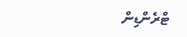ޓްރެންޑިން